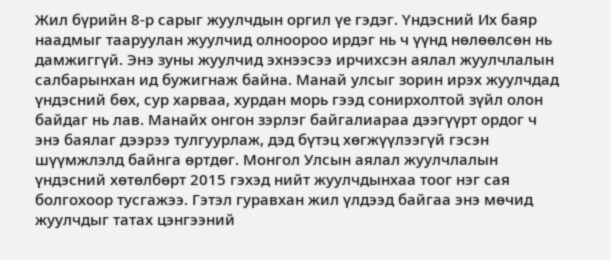Жил бүрийн 8-р сарыг жуулчдын оргил үе гэдэг. Үндэсний Их баяр наадмыг тааруулан жуулчид олноороо ирдэг нь ч үүнд нөлөөлсөн нь дамжиггүй. Энэ зуны жуулчид эхнээсээ ирчихсэн аялал жуулчлалын салбарынхан ид бужигнаж байна. Манай улсыг зорин ирэх жуулчдад үндэсний бөх, сур харваа, хурдан морь гээд сонирхолтой зүйл олон байдаг нь лав. Манайх онгон зэрлэг байгалиараа дээгүүрт ордог ч энэ баялаг дээрээ тулгуурлаж, дэд бүтэц хөгжүүлээгүй гэсэн шүүмжлэлд байнга өртдөг. Монгол Улсын аялал жуулчлалын үндэсний хөтөлбөрт 2015 гэхэд нийт жуулчдынхаа тоог нэг сая болгохоор тусгажээ. Гэтэл гуравхан жил үлдээд байгаа энэ мөчид жуулчдыг татах цэнгээний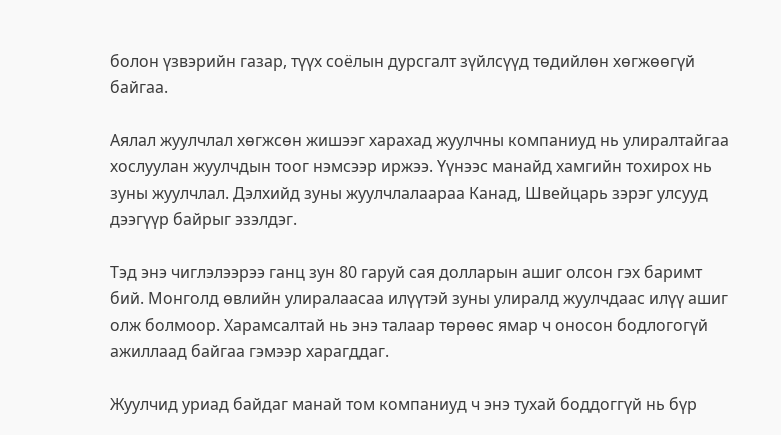болон үзвэрийн газар, түүх соёлын дурсгалт зүйлсүүд төдийлөн хөгжөөгүй байгаа.

Аялал жуулчлал хөгжсөн жишээг харахад жуулчны компаниуд нь улиралтайгаа хослуулан жуулчдын тоог нэмсээр иржээ. Үүнээс манайд хамгийн тохирох нь зуны жуулчлал. Дэлхийд зуны жуулчлалаараа Канад, Швейцарь зэрэг улсууд дээгүүр байрыг эзэлдэг.

Тэд энэ чиглэлээрээ ганц зун 80 гаруй сая долларын ашиг олсон гэх баримт бий. Монголд өвлийн улиралаасаа илүүтэй зуны улиралд жуулчдаас илүү ашиг олж болмоор. Харамсалтай нь энэ талаар төрөөс ямар ч оносон бодлогогүй ажиллаад байгаа гэмээр харагддаг.

Жуулчид уриад байдаг манай том компаниуд ч энэ тухай боддоггүй нь бүр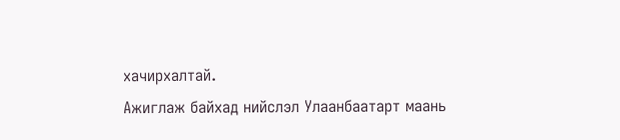хачирхалтай.
Ажиглаж байхад нийслэл Улаанбаатарт маань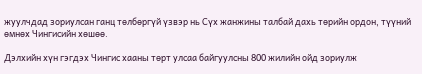жуулчдад зориулсан ганц төлбөргүй үзвэр нь Сүх жанжины талбай дахь төрийн ордон, түүний өмнөх Чингисийн хөшөө.

Дэлхийн хүн гэгдэх Чингис хааны төрт улсаа байгуулсны 800 жилийн ойд зориулж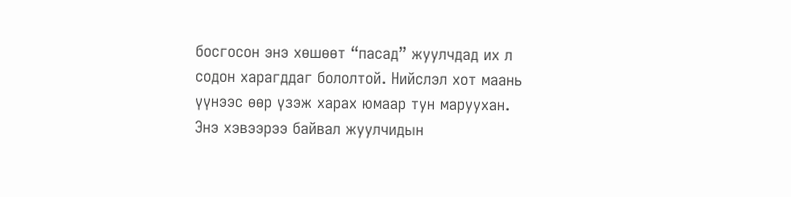босгосон энэ хөшөөт “пасад” жуулчдад их л содон харагддаг бололтой. Нийслэл хот маань үүнээс өөр үзэж харах юмаар тун маруухан. Энэ хэвээрээ байвал жуулчидын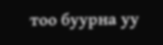тоо буурна уу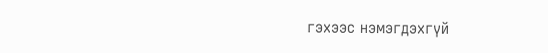гэхээс нэмэгдэхгүй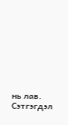нь лав.
Сэтгэгдэл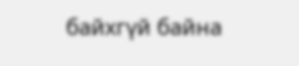байхгүй байна